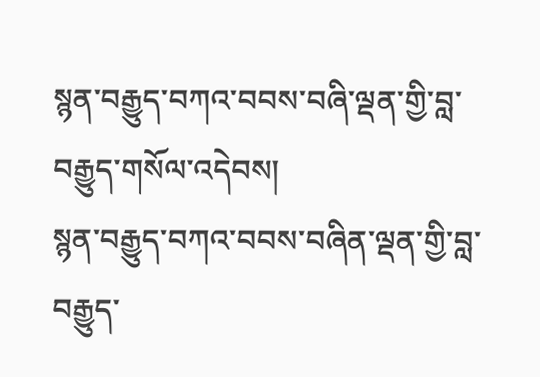སྙན་བརྒྱུད་བཀའ་བབས་བཞི་ལྡན་གྱི་བླ་བརྒྱུད་གསོལ་འདེབས།
སྙན་བརྒྱུད་བཀའ་བབས་བཞིན་ལྡན་གྱི་བླ་བརྒྱུད་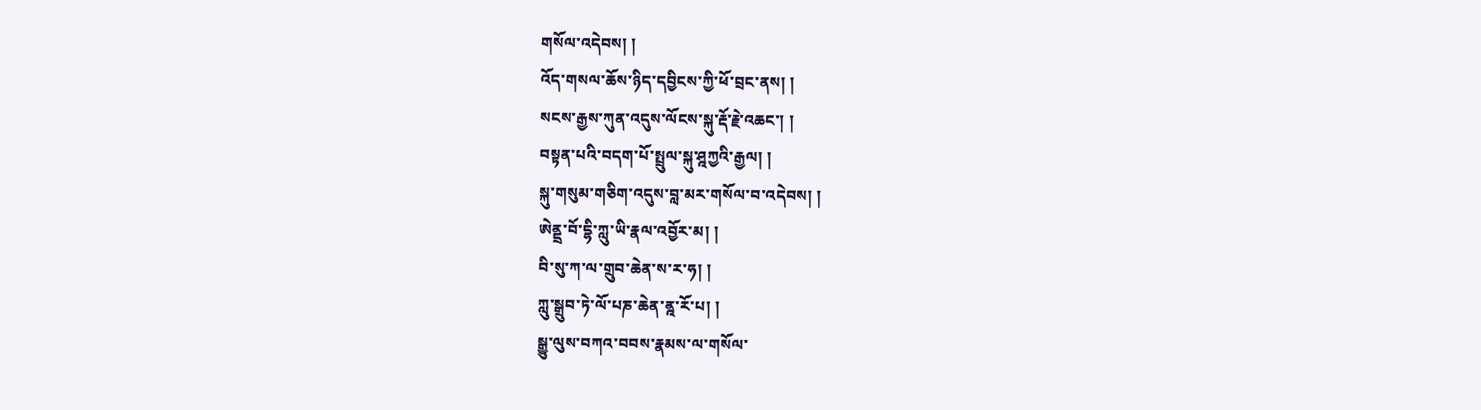གསོལ་འདེབས། །
འོད་གསལ་ཆོས་ཉིད་དབྱིངས་ཀྱི་ཕོ་བྲང་ནས། །
སངས་རྒྱས་ཀུན་འདུས་ལོངས་སྐུ་རྡོ་རྗེ་འཆང་། །
བསྟན་པའི་བདག་པོ་སྤྲུལ་སྐུ་ཤྰཀྱའི་རྒྱལ། །
སྐུ་གསུམ་གཅིག་འདུས་བླ་མར་གསོལ་བ་འདེབས། །
ཨེནྡྲ་བོ་དྷི་ཀླུ་ཡི་རྣལ་འབྱོར་མ། །
བི་སུ་ཀ་ལ་གྲུབ་ཆེན་ས་ར་ཧ། །
ཀླུ་སྒྲུབ་ཏེ་ལོ་པཎ་ཆེན་ནྰ་རོ་པ། །
སྒྱུ་ལུས་བཀའ་བབས་རྣམས་ལ་གསོལ་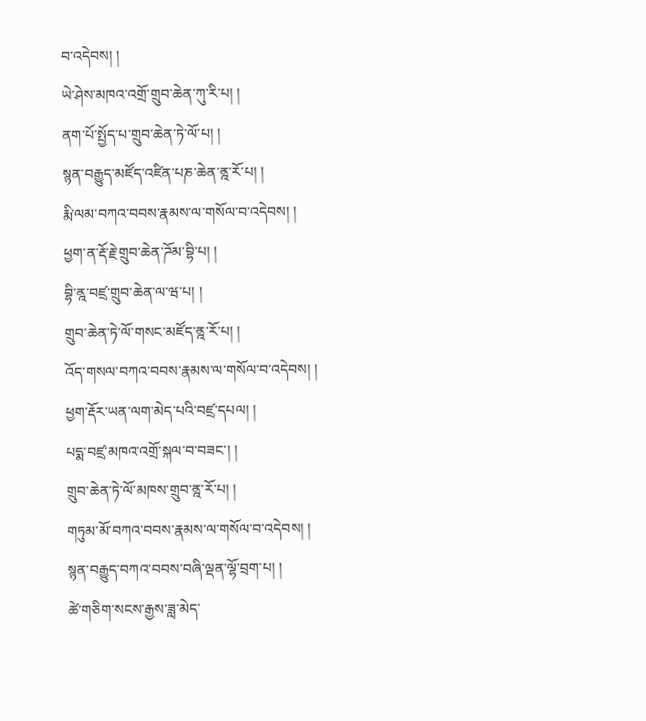བ་འདེབས། །
ཡེ་ཤེས་མཁའ་འགྲོ་གྲུབ་ཆེན་ཀུ་རི་པ། །
ནག་པོ་སྤྱོད་པ་གྲུབ་ཆེན་ཏེ་ལོ་པ། །
སྙན་བརྒྱུད་མཛོད་འཛིན་པཎ་ཆེན་ནྰ་རོ་པ། །
རྨི་ལམ་བཀའ་བབས་རྣམས་ལ་གསོལ་བ་འདེབས། །
ཕྱག་ན་རྡོ་རྗེ་གྲུབ་ཆེན་ཌོམ་བྷི་པ། །
བྷི་ནྰ་བཛྲ་གྲུབ་ཆེན་ལ་ཝ་པ། །
གྲུབ་ཆེན་ཏེ་ལོ་གསང་མཛོད་ནྰ་རོ་པ། །
འོད་གསལ་བཀའ་བབས་རྣམས་ལ་གསོལ་བ་འདེབས། །
ཕྱག་རྡོར་ཡན་ལག་མེད་པའི་བཛྲ་དཔལ། །
པདྨ་བཛྲ་མཁའ་འགྲོ་སྐལ་བ་བཟང་། །
གྲུབ་ཆེན་ཏེ་ལོ་མཁས་གྲུབ་ནྰ་རོ་པ། །
གཏུམ་མོ་བཀའ་བབས་རྣམས་ལ་གསོལ་བ་འདེབས། །
སྙན་བརྒྱུད་བཀའ་བབས་བཞི་ལྡན་ལྷོ་བྲག་པ། །
ཚེ་གཅིག་སངས་རྒྱས་ཟླ་མེད་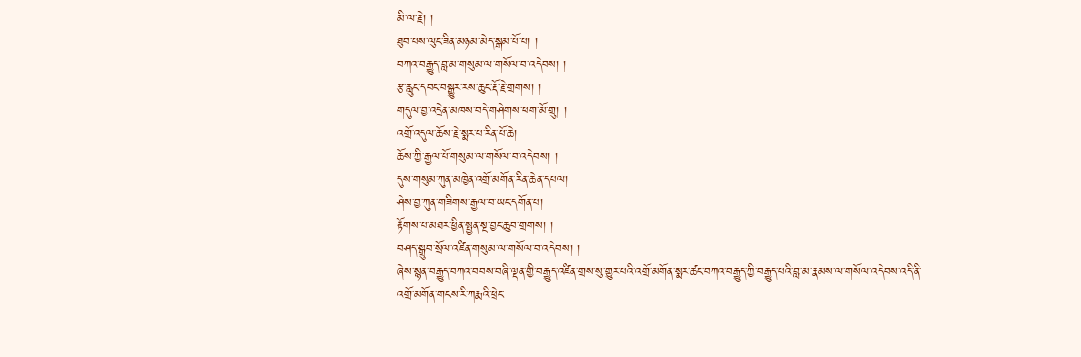མི་ལ་རྗེ། །
ཐུབ་པས་ལུང་ཟིན་མཉམ་མེད་སྒམ་པོ་པ། །
བཀའ་བརྒྱུད་བླ་མ་གསུམ་ལ་གསོལ་བ་འདེབས། །
རྩ་རླུང་དབང་བསྒྱུར་རས་ཆུང་རྡོ་རྗེ་གྲགས། །
གདུལ་བྱ་འདྲེན་མཁས་བདེ་གཤེགས་ཕག་མོ་གྲུ། །
འགྲོ་འདུལ་ཆོས་རྗེ་སྨར་པ་རིན་པོ་ཆེ།
ཆོས་ཀྱི་རྒྱལ་པོ་གསུམ་ལ་གསོལ་བ་འདེབས། །
དུས་གསུམ་ཀུན་མཁྱེན་འགྲོ་མགོན་རིན་ཆེན་དཔལ།
ཤེས་བྱ་ཀུན་གཟིགས་རྒྱལ་བ་ཡང་དགོན་པ།
རྟོགས་པ་མཐར་ཕྱིན་སྤྱན་སྔ་བྱང་ཆུབ་གྲགས། །
བཤད་སྒྲུབ་སྲོལ་འཛིན་གསུམ་ལ་གསོལ་བ་འདེབས། །
ཞེས་སྙན་བརྒྱུད་བཀའ་བབས་བཞི་ལྡན་གྱི་བརྒྱུད་འཛིན་གྲས་སུ་གྱུར་པའི་འགྲོ་མགོན་སྨར་ཚང་བཀའ་བརྒྱུད་ཀྱི་བརྒྱུད་པའི་བླ་མ་རྣམས་ལ་གསོལ་འདེབས་འདི་ནི་འགྲོ་མགོན་གངས་རི་ཀརྨའི་ཕྲེང་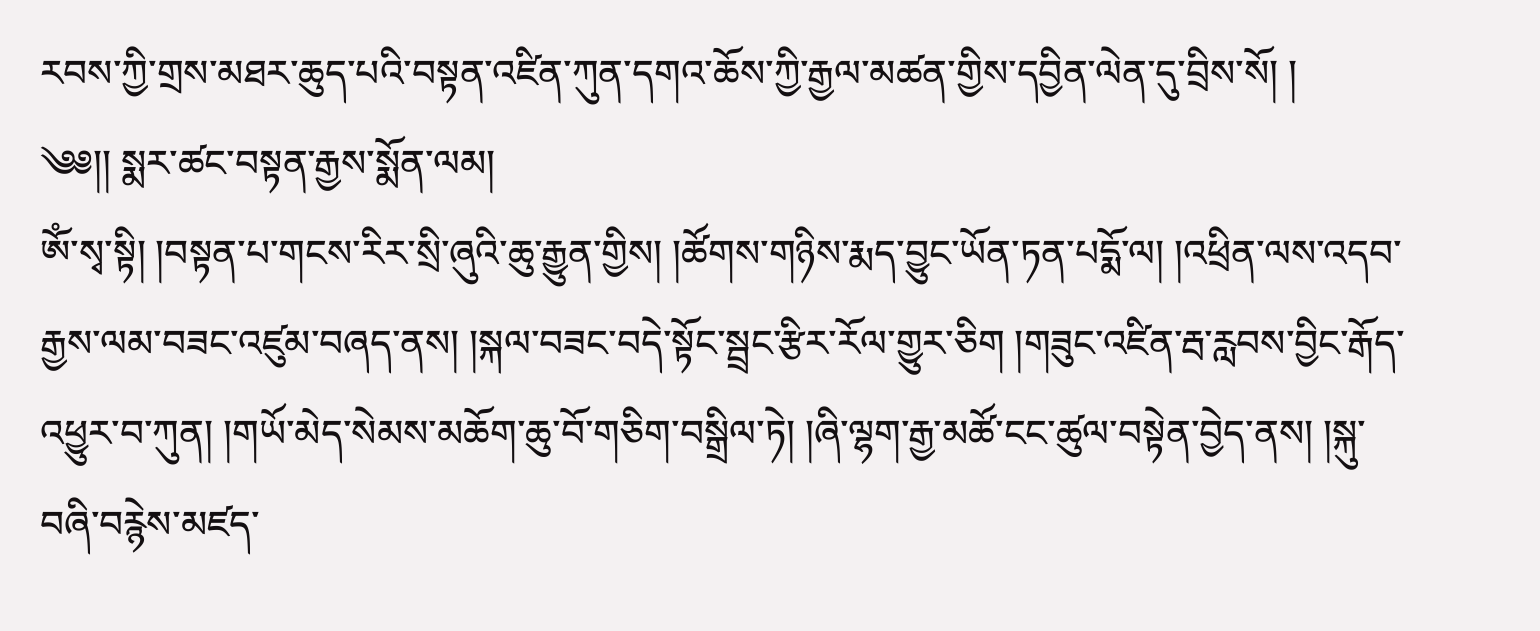རབས་ཀྱི་གྲས་མཐར་ཆུད་པའི་བསྟན་འཛིན་ཀུན་དགའ་ཆོས་ཀྱི་རྒྱལ་མཚན་གྱིས་དབྱིན་ལེན་དུ་བྲིས་སོ། །
༄༅།། སྨར་ཚང་བསྟན་རྒྱས་སྨོན་ལམ།
ཨོཾ་སྭ་སྟི། །བསྟན་པ་གངས་རིར་སྲི་ཞུའི་ཆུ་རྒྱུན་གྱིས། །ཚོགས་གཉིས་རྨད་བྱུང་ཡོན་ཏན་པདྨོ་ལ། །འཕྲིན་ལས་འདབ་རྒྱས་ལམ་བཟང་འཛུམ་བཞད་ནས། །སྐལ་བཟང་བདེ་སྟོང་སྦྲང་རྩིར་རོལ་གྱུར་ཅིག །གཟུང་འཛིན་རྦ་རླབས་བྱིང་རྒོད་འཕྱུར་བ་ཀུན། །གཡོ་མེད་སེམས་མཆོག་ཆུ་བོ་གཅིག་བསྒྲིལ་ཏེ། །ཞི་ལྷག་རྒྱ་མཚོ་ངང་ཚུལ་བསྟེན་བྱེད་ནས། །སྐུ་བཞི་བརྙེས་མཛད་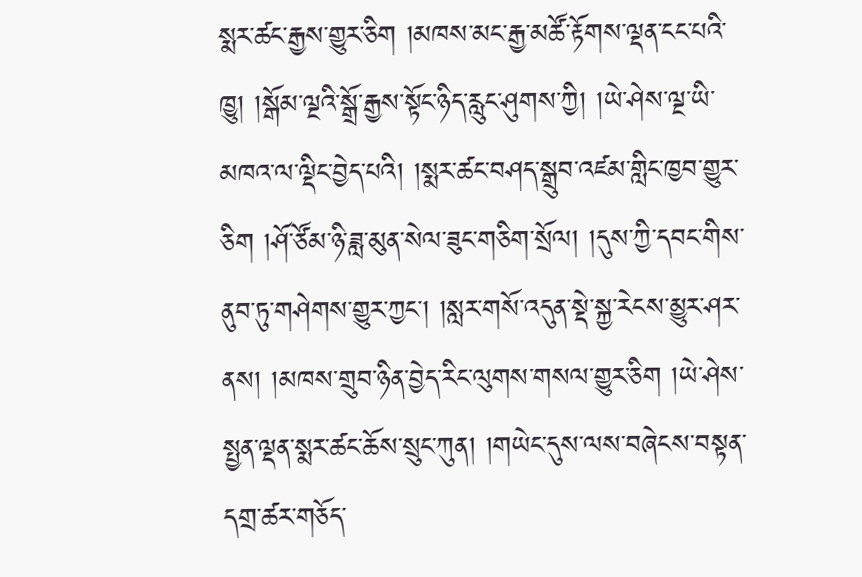སྨར་ཚང་རྒྱས་གྱུར་ཅིག །མཁས་མང་རྒྱ་མཚོ་རྟོགས་ལྡན་ངང་པའི་ཁྱུ། །སྒོམ་ལྔའི་སྒྲོ་རྒྱས་སྟོང་ཉིད་རླུང་ཤུགས་ཀྱི། །ཡེ་ཤེས་ལྔ་ཡི་མཁའ་ལ་ལྡིང་བྱེད་པའི། །སྨར་ཚང་བཤད་སྒྲུབ་འཛམ་གླིང་ཁྱབ་གྱུར་ཅིག །ཤོ་ཙོམ་ཉི་ཟླ་མུན་སེལ་ཟུང་གཅིག་སྲོལ། །དུས་ཀྱི་དབང་གིས་ནུབ་ཏུ་གཤེགས་གྱུར་ཀྱང་། །སླར་གསོ་འདུན་སྡེ་སྐྱ་རེངས་མྱུར་ཤར་ནས། །མཁས་གྲུབ་ཉིན་བྱེད་རིང་ལུགས་གསལ་གྱུར་ཅིག །ཡེ་ཤེས་སྤྱན་ལྡན་སྨར་ཚང་ཆོས་སྲུང་ཀུན། །གཡེང་དུས་ལས་བཞེངས་བསྟན་དགྲ་ཚར་གཅོད་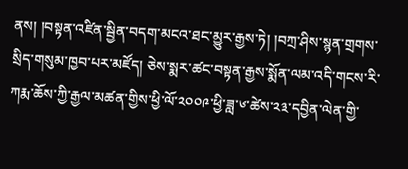ནས། །བསྟན་འཛིན་སྦྱིན་བདག་མངའ་ཐང་མྱུར་རྒྱས་ཏེ། །བཀྲ་ཤིས་སྙན་གྲགས་སྲིད་གསུམ་ཁྱབ་པར་མཛོད། ཅེས་སྨར་ཚང་བསྟན་རྒྱས་སྨོན་ལམ་འདི་གངས་རི་ཀརྨ་ཆོས་ཀྱི་རྒྱལ་མཚན་གྱིས་ཕྱི་ལོ་༢༠༠༩་ཕྱི་ཟླ་༦་ཚེས་༢༣་དབྱིན་ལེན་གྱི་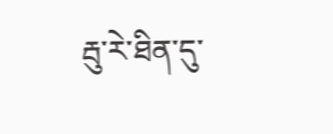རྦུ་རེ་ཐིན་དུ་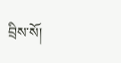བྲིས་སོ།